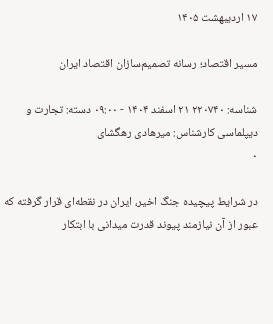۱۷ اردیبهشت ۱۴۰۵

مسیر اقتصاد؛ رسانه تصمیم‌سازان اقتصاد ایران

شناسه: ۲۲۰۷۴۰ ۲۱ اسفند ۱۴۰۴ - ۰۹:۰۰ دسته: تجارت و دیپلماسی کارشناس: میرهادی رهگشای
۰

در شرایط پیچیده جنگ اخیر، ایران در نقطه‌ای قرار گرفته که عبور از آن نیازمند پیوند قدرت میدانی با ابتکار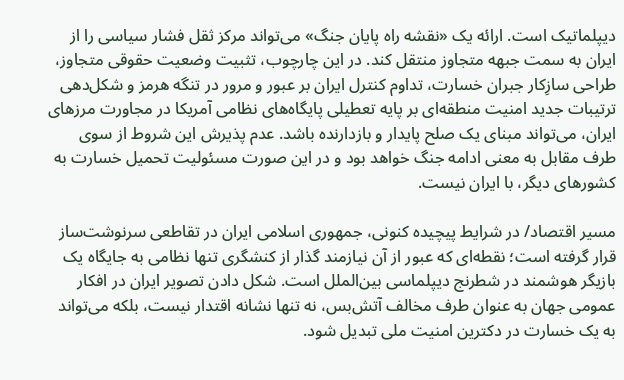دیپلماتیک است. ارائه یک «نقشه راه پایان جنگ» می‌تواند مرکز ثقل فشار سیاسی را از ایران به سمت جبهه متجاوز منتقل کند. در این چارچوب، تثبیت وضعیت حقوقی متجاوز، طراحی سازِکار جبران خسارت، تداوم کنترل ایران بر عبور و مرور در تنگه هرمز و شکل‌دهی ترتیبات جدید امنیت منطقه‌ای بر پایه تعطیلی پایگاه‌های نظامی آمریکا در مجاورت مرزهای ایران، می‌تواند مبنای یک صلح پایدار و بازدارنده باشد. عدم پذیرش این شروط از سوی طرف مقابل به معنی ادامه جنگ خواهد بود و در این صورت مسئولیت تحمیل خسارت به کشورهای دیگر، با ایران نیست.

مسیر اقتصاد/ در شرایط پیچیده کنونی، جمهوری اسلامی ایران در تقاطعی سرنوشت‌ساز قرار گرفته است؛ نقطه‌ای که عبور از آن نیازمند گذار از کنشگری تنها نظامی به جایگاه یک بازیگر هوشمند در شطرنج دیپلماسی بین‌الملل است. شکل دادن تصویر ایران در افکار عمومی جهان به عنوان طرف مخالف آتش‌بس، نه تنها نشانه اقتدار نیست، بلکه می‌تواند به یک خسارت در دکترین امنیت ملی تبدیل شود.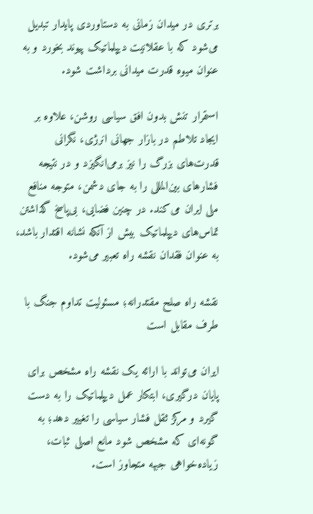برتری در میدان زمانی به دستاوردی پایدار تبدیل می‌شود که با عقلانیت دیپلماتیک پیوند بخورد و به عنوان میوه قدرت میدانی برداشت شود.

استمرار تنش بدون افق سیاسی روشن، علاوه بر ایجاد تلاطم در بازار جهانی انرژی، نگرانی قدرت‌های بزرگ را نیز برمی‌انگیزد و در نتیجه فشارهای بین‌المللی را به جای دشمن، متوجه منافع ملی ایران می‌کند. در چنین فضایی، بی‌پاسخ گذاشتن تماس‌های دیپلماتیک بیش از آنکه نشانه اقتدار باشد، به عنوان فقدان نقشه راه تعبیر می‌شود.

نقشه راه صلح مقتدرانه؛ مسئولیت تداوم جنگ با طرف مقابل است

ایران می‌تواند با ارائه یک نقشه راه مشخص برای پایان درگیری، ابتکار عمل دیپلماتیک را به دست گیرد و مرکز ثقل فشار سیاسی را تغییر دهد؛ به گونه‌ای که مشخص شود مانع اصلی ثبات، زیاده‌خواهی جبهه متجاوز است.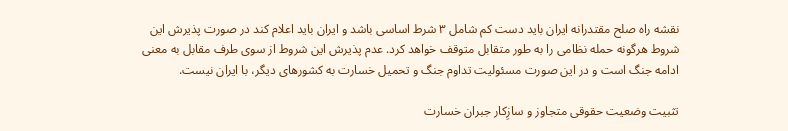نقشه راه صلح مقتدرانه ایران باید دست کم شامل ۳ شرط اساسی باشد و ایران باید اعلام کند در صورت پذیرش این شروط هرگونه حمله نظامی را به طور متقابل متوقف خواهد کرد. عدم پذیرش این شروط از سوی طرف مقابل به معنی ادامه جنگ است و در این صورت مسئولیت تداوم جنگ و تحمیل خسارت به کشورهای دیگر، با ایران نیست.

تثبیت وضعیت حقوقی متجاوز و سازِکار جبران خسارت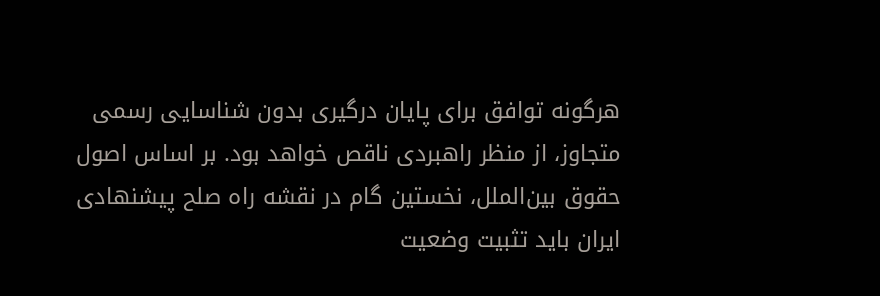هرگونه توافق برای پایان درگیری بدون شناسایی رسمی متجاوز، از منظر راهبردی ناقص خواهد بود. بر اساس اصول حقوق بین‌الملل، نخستین گام در نقشه راه صلح پیشنهادی ایران باید تثبیت وضعیت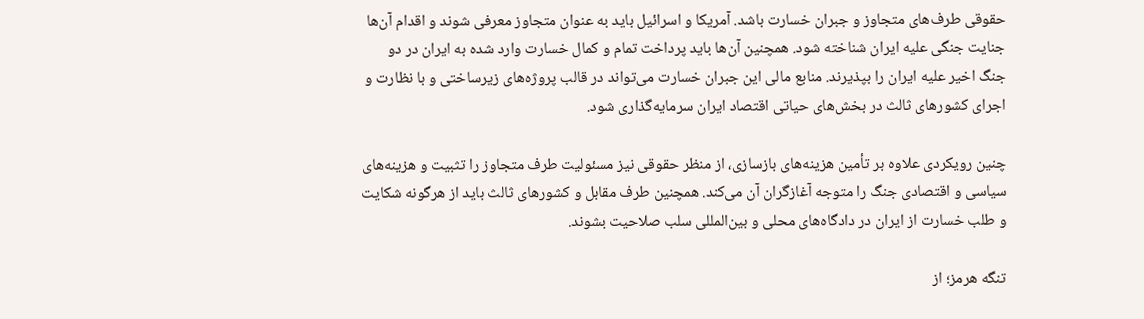حقوقی طرف‌های متجاوز و جبران خسارت باشد. آمریکا و اسرائیل باید به عنوان متجاوز معرفی شوند و اقدام آن‌ها جنایت جنگی علیه ایران شناخته شود. همچنین آن‌ها باید پرداخت تمام و کمال خسارت وارد شده به ایران در دو جنگ اخیر علیه ایران را بپذیرند. منابع مالی این جبران خسارت می‌تواند در قالب پروژه‌های زیرساختی و با نظارت و اجرای کشورهای ثالث در بخش‌های حیاتی اقتصاد ایران سرمایه‌گذاری شود.

چنین رویکردی علاوه بر تأمین هزینه‌های بازسازی، از منظر حقوقی نیز مسئولیت طرف متجاوز را تثبیت و هزینه‌های سیاسی و اقتصادی جنگ را متوجه آغازگران آن می‌کند. همچنین طرف مقابل و کشورهای ثالث باید از هرگونه شکایت و طلب خسارت از ایران در دادگاه‌های محلی و بین‌المللی سلب صلاحیت بشوند.

تنگه هرمز؛ از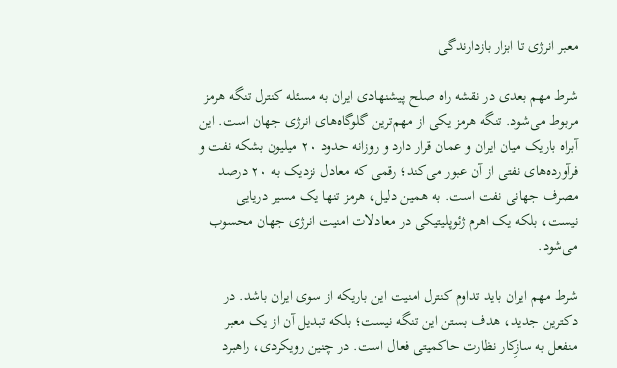معبر انرژی تا ابزار بازدارندگی

شرط مهم بعدی در نقشه راه صلح پیشنهادی ایران به مسئله کنترل تنگه هرمز مربوط می‌شود. تنگه هرمز یکی از مهم‌ترین گلوگاه‌های انرژی جهان است. این آبراه باریک میان ایران و عمان قرار دارد و روزانه حدود ۲۰ میلیون بشکه نفت و فرآورده‌های نفتی از آن عبور می‌کند؛ رقمی که معادل نزدیک به ۲۰ درصد مصرف جهانی نفت است. به همین دلیل، هرمز تنها یک مسیر دریایی نیست، بلکه یک اهرم ژئوپلیتیکی در معادلات امنیت انرژی جهان محسوب می‌شود.

شرط مهم ایران باید تداوم کنترل امنیت این باریکه از سوی ایران باشد. در دکترین جدید، هدف بستن این تنگه نیست؛ بلکه تبدیل آن از یک معبر منفعل به سازِکار نظارت حاکمیتی فعال است. در چنین رویکردی، راهبرد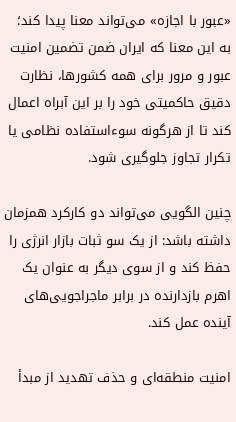«عبور با اجازه» می‌تواند معنا پیدا کند؛ به این معنا که ایران ضمن تضمین امنیت عبور و مرور برای همه کشورها، نظارت دقیق حاکمیتی خود را بر این آبراه اعمال کند تا از هرگونه سوءاستفاده نظامی یا تکرار تجاوز جلوگیری شود.

چنین الگویی می‌تواند دو کارکرد همزمان داشته باشد: از یک سو ثبات بازار انرژی را حفظ کند و از سوی دیگر به عنوان یک اهرم بازدارنده در برابر ماجراجویی‌های آینده عمل کند.

امنیت منطقه‌ای و حذف تهدید از مبدأ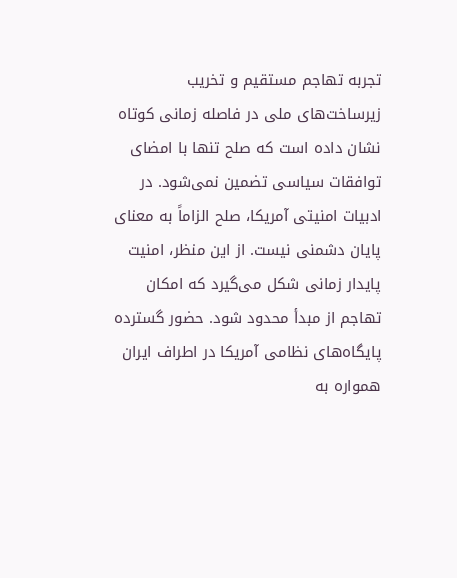تجربه تهاجم مستقیم و تخریب زیرساخت‌های ملی در فاصله زمانی کوتاه نشان داده است که صلح تنها با امضای توافقات سیاسی تضمین نمی‌شود. در ادبیات امنیتی آمریکا، صلح الزاماً به معنای پایان دشمنی نیست. از این منظر، امنیت پایدار زمانی شکل می‌گیرد که امکان تهاجم از مبدأ محدود شود. حضور گسترده پایگاه‌های نظامی آمریکا در اطراف ایران همواره به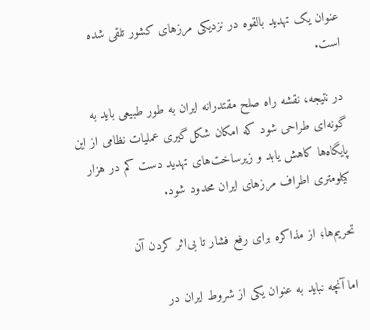عنوان یک تهدید بالقوه در نزدیکی مرزهای کشور تلقی شده است.

در نتیجه، نقشه راه صلح مقتدرانه ایران به طور طبیعی باید به گونه‌ای طراحی شود که امکان شکل‌گیری عملیات نظامی از این پایگاه‌ها کاهش یابد و زیرساخت‌های تهدید دست کم در هزار کیلومتری اطراف مرزهای ایران محدود شود.

تحریم‌ها؛ از مذاکره برای رفع فشار تا بی‌اثر کردن آن

اما آنچه نباید به عنوان یکی از شروط ایران در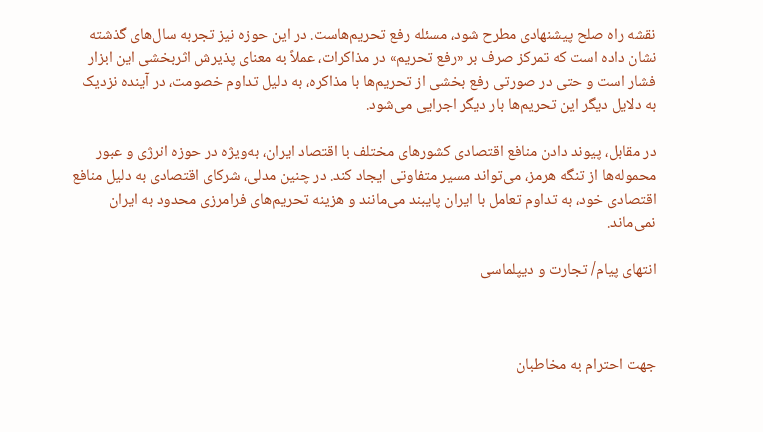نقشه راه صلح پیشنهادی مطرح شود، مسئله رفع تحریم‌هاست. در این حوزه نیز تجربه سال‌های گذشته نشان داده است که تمرکز صرف بر «رفع تحریم» در مذاکرات، عملاً به معنای پذیرش اثربخشی این ابزار فشار است و حتی در صورتی رفع بخشی از تحریم‌ها با مذاکره، به دلیل تداوم خصومت، در آینده نزدیک به دلایل دیگر این تحریم‌ها بار دیگر اجرایی می‌شود.

در مقابل، پیوند دادن منافع اقتصادی کشورهای مختلف با اقتصاد ایران، به‌ویژه در حوزه انرژی و عبور محموله‌ها از تنگه هرمز، می‌تواند مسیر متفاوتی ایجاد کند. در چنین مدلی، شرکای اقتصادی به دلیل منافع اقتصادی خود، به تداوم تعامل با ایران پایبند می‌مانند و هزینه تحریم‌های فرامرزی محدود به ایران نمی‌ماند.

انتهای پیام/ تجارت و دیپلماسی



جهت احترام به مخاطبان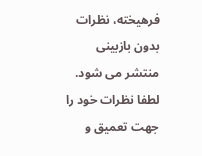فرهیخته، نظرات بدون بازبینی منتشر می شود. لطفا نظرات خود را جهت تعميق و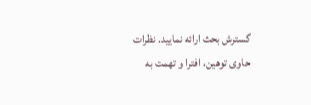گسترش بحث ارائه نمایید. نظرات حاوی توهين، افترا و تهمت به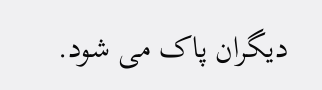ديگران پاک می شود.